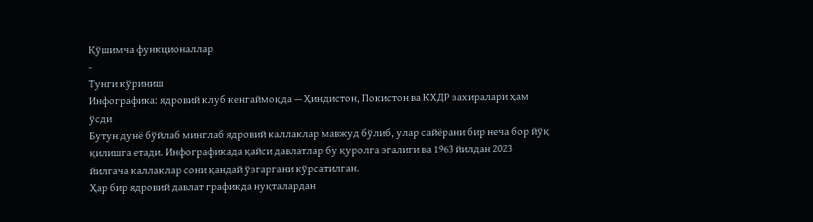Қўшимча функционаллар
-
Тунги кўриниш
Инфографика: ядровий клуб кенгаймоқда — Ҳиндистон, Покистон ва КХДР захиралари ҳам ўсди
Бутун дунё бўйлаб минглаб ядровий каллаклар мавжуд бўлиб, улар сайёрани бир неча бор йўқ қилишга етади. Инфографикада қайси давлатлар бу қуролга эгалиги ва 1963 йилдан 2023 йилгача каллаклар сони қандай ўзгаргани кўрсатилган.
Ҳар бир ядровий давлат графикда нуқталардан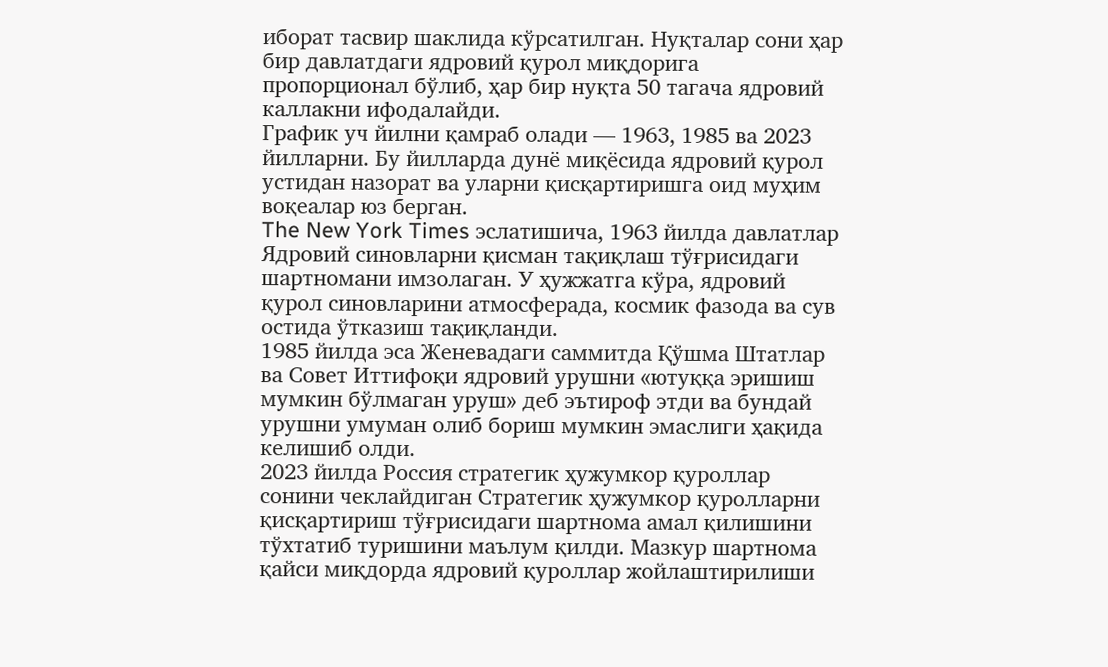иборат тасвир шаклида кўрсатилган. Нуқталар сони ҳар бир давлатдаги ядровий қурол миқдорига пропорционал бўлиб, ҳар бир нуқта 50 тагача ядровий каллакни ифодалайди.
График уч йилни қамраб олади — 1963, 1985 ва 2023 йилларни. Бу йилларда дунё миқёсида ядровий қурол устидан назорат ва уларни қисқартиришга оид муҳим воқеалар юз берган.
The New York Times эслатишича, 1963 йилда давлатлар Ядровий синовларни қисман тақиқлаш тўғрисидаги шартномани имзолаган. У ҳужжатга кўра, ядровий қурол синовларини атмосферада, космик фазода ва сув остида ўтказиш тақиқланди.
1985 йилда эса Женевадаги саммитда Қўшма Штатлар ва Совет Иттифоқи ядровий урушни «ютуққа эришиш мумкин бўлмаган уруш» деб эътироф этди ва бундай урушни умуман олиб бориш мумкин эмаслиги ҳақида келишиб олди.
2023 йилда Россия стратегик ҳужумкор қуроллар сонини чеклайдиган Стратегик ҳужумкор қуролларни қисқартириш тўғрисидаги шартнома амал қилишини тўхтатиб туришини маълум қилди. Мазкур шартнома қайси миқдорда ядровий қуроллар жойлаштирилиши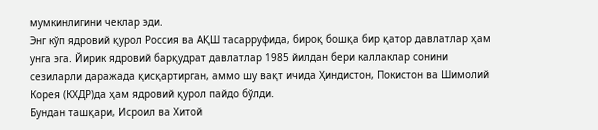мумкинлигини чеклар эди.
Энг кўп ядровий қурол Россия ва АҚШ тасарруфида, бироқ бошқа бир қатор давлатлар ҳам унга эга. Йирик ядровий барқудрат давлатлар 1985 йилдан бери каллаклар сонини сезиларли даражада қисқартирган, аммо шу вақт ичида Ҳиндистон, Покистон ва Шимолий Корея (КХДР)да ҳам ядровий қурол пайдо бўлди.
Бундан ташқари, Исроил ва Хитой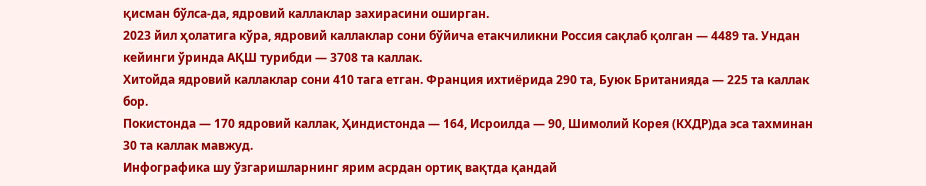қисман бўлса-да, ядровий каллаклар захирасини оширган.
2023 йил ҳолатига кўра, ядровий каллаклар сони бўйича етакчиликни Россия сақлаб қолган — 4489 та. Ундан кейинги ўринда АҚШ турибди — 3708 та каллак.
Хитойда ядровий каллаклар сони 410 тага етган. Франция ихтиёрида 290 та, Буюк Британияда — 225 та каллак бор.
Покистонда — 170 ядровий каллак, Ҳиндистонда — 164, Исроилда — 90, Шимолий Корея (КХДР)да эса тахминан 30 та каллак мавжуд.
Инфографика шу ўзгаришларнинг ярим асрдан ортиқ вақтда қандай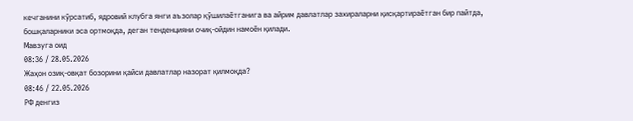кечганини кўрсатиб, ядровий клубга янги аъзолар қўшилаётганига ва айрим давлатлар захираларни қисқартирaётган бир пайтда, бошқаларники эса ортмоқда, деган тенденцияни очиқ-ойдин намоён қилади.
Мавзуга оид
08:36 / 28.05.2026
Жаҳон озиқ-овқат бозорини қайси давлатлар назорат қилмоқда?
08:46 / 22.05.2026
РФ денгиз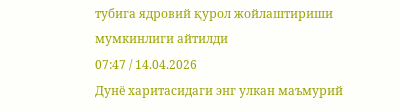тубига ядровий қурол жойлаштириши мумкинлиги айтилди
07:47 / 14.04.2026
Дунё харитасидаги энг улкан маъмурий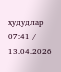ҳудудлар
07:41 / 13.04.2026